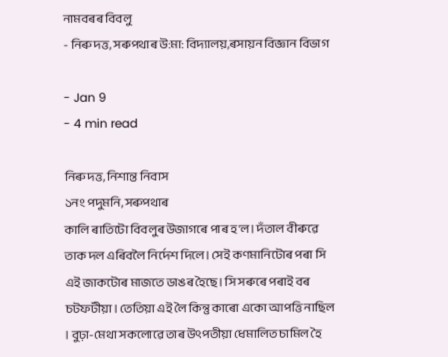নামবৰৰ বিবলু
- নিৰু দত্ত, সৰুপথাৰ উ:মা: বিদ্যালয়,ৰসায়ন বিজ্ঞান বিভাগ

- Jan 9
- 4 min read

নিৰু দত্ত, নিশান্ত নিবাস
১নং পদুমনি, সৰুপথাৰ
কালি ৰাতিটো বিবলুৰ উজাগৰে পাৰ হ'ল। দঁতাল বীৰুৱে তাক দল এৰিবলৈ নিৰ্দেশ দিলে। সেই কণমানিটোৰ পৰা সি এই জাকটোৰ মাজতে ডাঙৰ হৈছে। সি সৰুৰে পৰাই বৰ চটফটীয়া। তেতিয়া এই লৈ কিন্তু কাৰো একো আপত্তি নাছিল । বুঢ়া-মেথা সকলোৱে তাৰ উৎপতীয়া ধেমালিত চামিল হৈ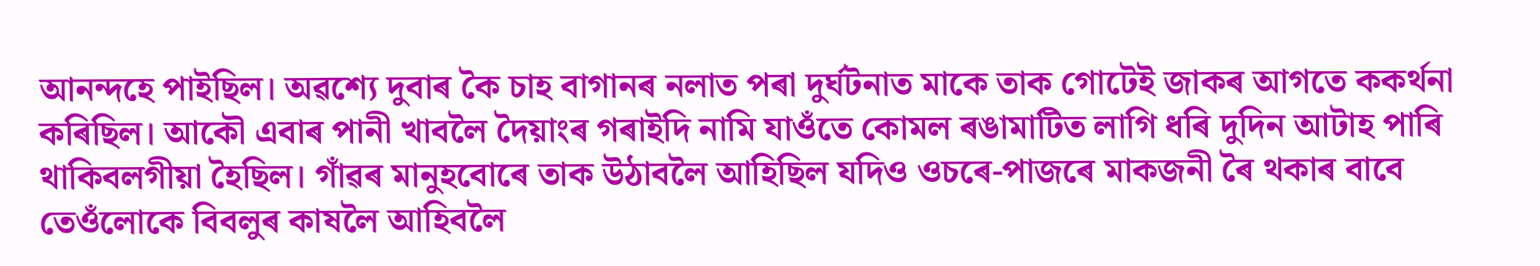আনন্দহে পাইছিল। অৱশ্যে দুবাৰ কৈ চাহ বাগানৰ নলাত পৰা দুৰ্ঘটনাত মাকে তাক গোটেই জাকৰ আগতে ককৰ্থনা কৰিছিল। আকৌ এবাৰ পানী খাবলৈ দৈয়াংৰ গৰাইদি নামি যাওঁতে কোমল ৰঙামাটিত লাগি ধৰি দুদিন আটাহ পাৰি থাকিবলগীয়া হৈছিল। গাঁৱৰ মানুহবোৰে তাক উঠাবলৈ আহিছিল যদিও ওচৰে-পাজৰে মাকজনী ৰৈ থকাৰ বাবে তেওঁলোকে বিবলুৰ কাষলৈ আহিবলৈ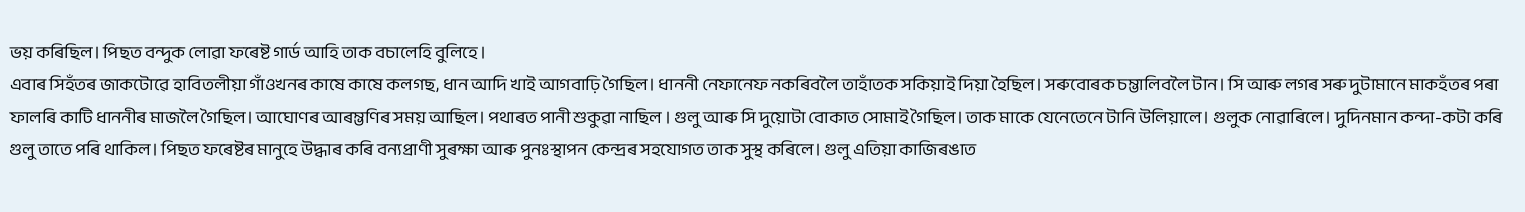ভয় কৰিছিল। পিছত বন্দুক লোৱা ফৰেষ্ট গাৰ্ড আহি তাক বচালেহি বুলিহে।
এবাৰ সিহঁতৰ জাকটোৱে হাবিতলীয়া গাঁওখনৰ কাষে কাষে কলগছ, ধান আদি খাই আগবাঢ়ি গৈছিল। ধাননী নেফানেফ নকৰিবলৈ তাহাঁতক সকিয়াই দিয়া হৈছিল। সৰুবোৰক চম্ভালিবলৈ টান। সি আৰু লগৰ সৰু দুটামানে মাকহঁতৰ পৰা ফালৰি কাটি ধাননীৰ মাজলৈ গৈছিল। আঘোণৰ আৰম্ভণিৰ সময় আছিল। পথাৰত পানী শুকুৱা নাছিল । গুলু আৰু সি দুয়োটা বোকাত সোমাই গৈছিল। তাক মাকে যেনেতেনে টানি উলিয়ালে। গুলুক নোৱাৰিলে। দুদিনমান কন্দা-কটা কৰি গুলু তাতে পৰি থাকিল। পিছত ফৰেষ্টৰ মানুহে উদ্ধাৰ কৰি বন্যপ্ৰাণী সুৰক্ষা আৰু পুনঃস্থাপন কেন্দ্ৰৰ সহযোগত তাক সুস্থ কৰিলে। গুলু এতিয়া কাজিৰঙাত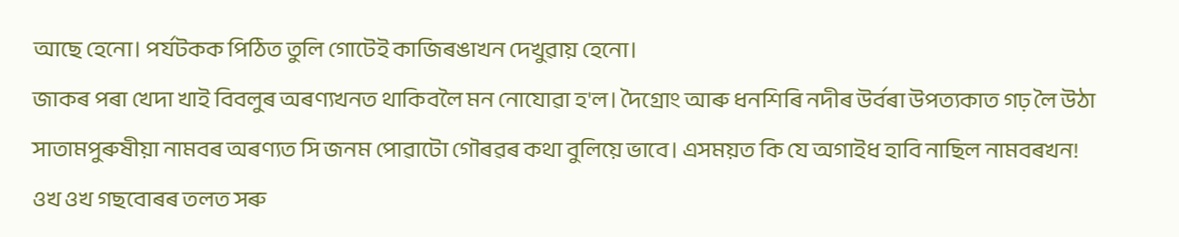আছে হেনো। পৰ্যটকক পিঠিত তুলি গোটেই কাজিৰঙাখন দেখুৱায় হেনো।
জাকৰ পৰা খেদা খাই বিবলুৰ অৰণ্যখনত থাকিবলৈ মন নোযোৱা হ'ল। দৈগ্ৰোং আৰু ধনশিৰি নদীৰ উৰ্বৰা উপত্যকাত গঢ় লৈ উঠা সাতামপুৰুষীয়া নামবৰ অৰণ্যত সি জনম পোৱাটো গৌৰৱৰ কথা বুলিয়ে ভাবে। এসময়ত কি যে অগাইধ হাবি নাছিল নামবৰখন! ওখ ওখ গছবোৰৰ তলত সৰু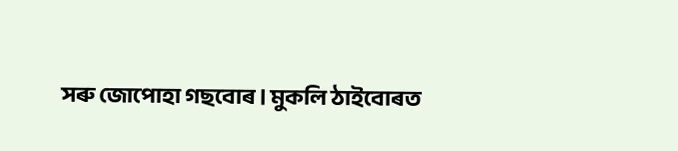সৰু জোপোহা গছবোৰ। মুকলি ঠাইবোৰত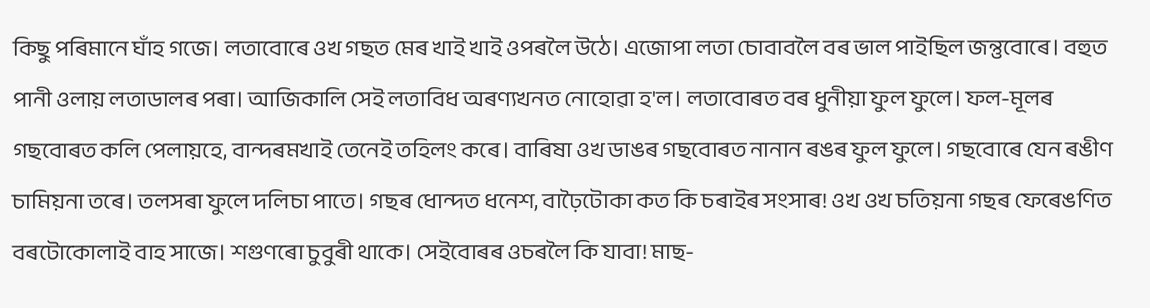কিছু পৰিমানে ঘাঁহ গজে। লতাবোৰে ওখ গছত মেৰ খাই খাই ওপৰলৈ উঠে। এজোপা লতা চোবাবলৈ বৰ ভাল পাইছিল জন্তুবোৰে। বহুত পানী ওলায় লতাডালৰ পৰা। আজিকালি সেই লতাবিধ অৰণ্যখনত নোহোৱা হ'ল। লতাবোৰত বৰ ধুনীয়া ফুল ফুলে। ফল-মূলৰ গছবোৰত কলি পেলায়হে, বান্দৰমখাই তেনেই তহিলং কৰে। বাৰিষা ওখ ডাঙৰ গছবোৰত নানান ৰঙৰ ফুল ফুলে। গছবোৰে যেন ৰঙীণ চামিয়না তৰে। তলসৰা ফুলে দলিচা পাতে। গছৰ ধোন্দত ধনেশ, বাঢ়ৈটোকা কত কি চৰাইৰ সংসাৰ! ওখ ওখ চতিয়না গছৰ ফেৰেঙণিত বৰটোকোলাই বাহ সাজে। শগুণৰো চুবুৰী থাকে। সেইবোৰৰ ওচৰলৈ কি যাবা! মাছ-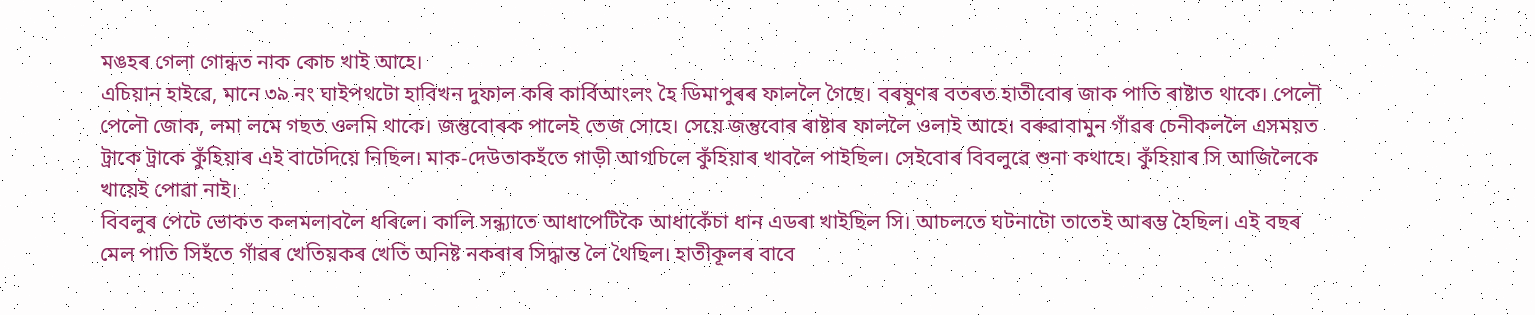মঙহৰ গেলা গোন্ধত নাক কোচ খাই আহে।
এচিয়ান হাইৱে, মানে ৩৯ নং ঘাইপথটো হাবিখন দুফাল কৰি কাৰ্বিআংলং হৈ ডিমাপুৰৰ ফাললৈ গৈছে। বৰষুণৰ বতৰত হাতীবোৰ জাক পাতি ৰাষ্টাত থাকে। পেলৌ পেলৌ জোক, লমা লমে গছত ওলমি থাকে। জন্তুবোৰক পালেই তেজ সোহে। সেয়ে জন্তুবোৰ ৰাষ্টাৰ ফাললৈ ওলাই আহে। বৰুৱাবামুন গাঁৱৰ চেনীকললৈ এসময়ত ট্ৰাকে ট্ৰাকে কুঁহিয়াৰ এই বাটেদিয়ে নিছিল। মাক-দেউতাকহঁতে গাড়ী আগচিলে কুঁহিয়াৰ খাবলৈ পাইছিল। সেইবোৰ বিবলুৱে শুনা কথাহে। কুঁহিয়াৰ সি আজিলৈকে খায়েই পোৱা নাই।
বিবলুৰ পেটে ভোকত কলমলাবলৈ ধৰিলে। কালি সন্ধ্যাতে আধাপেটিকৈ আধাকেঁচা ধান এডৰা খাইছিল সি। আচলতে ঘটনাটো তাতেই আৰম্ভ হৈছিল। এই বছৰ মেল পাতি সিহঁতে গাঁৱৰ খেতিয়কৰ খেতি অনিষ্ট নকৰাৰ সিদ্ধান্ত লৈ থৈছিল। হাতীকূলৰ বাবে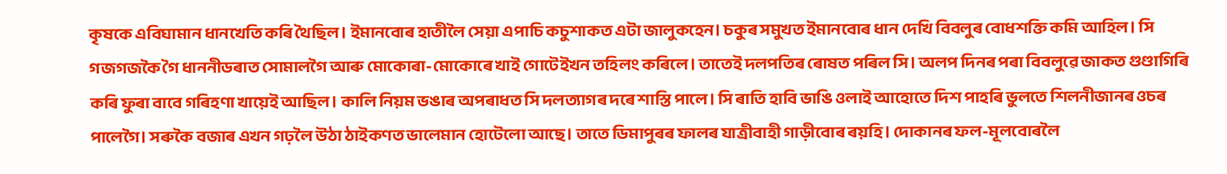কৃষকে এবিঘামান ধানখেতি কৰি থৈছিল। ইমানবোৰ হাতীলৈ সেয়া এপাচি কচুশাকত এটা জালুকহেন। চকুৰ সমুখত ইমানবোৰ ধান দেখি বিবলুৰ বোধশক্তি কমি আহিল। সি গজগজকৈ গৈ ধাননীডৰাত সোমালগৈ আৰু মোকোৰা-মোকোৰে খাই গোটেইখন তহিলং কৰিলে। তাতেই দলপতিৰ ৰোষত পৰিল সি। অলপ দিনৰ পৰা বিবলুৱে জাকত গুণ্ডাগিৰি কৰি ফুৰা বাবে গৰিহণা খায়েই আছিল। কালি নিয়ম ভঙাৰ অপৰাধত সি দলত্যাগৰ দৰে শাস্তি পালে। সি ৰাতি হাবি ভাঙি ওলাই আহোতে দিশ পাহৰি ভুলতে শিলনীজানৰ ওচৰ পালেগৈ। সৰুকৈ বজাৰ এখন গঢ়লৈ উঠা ঠাইকণত ভালেমান হোটেলো আছে। তাতে ডিমাপুৰৰ ফালৰ যাত্ৰীবাহী গাড়ীবোৰ ৰয়হি। দোকানৰ ফল-মূলবোৰলৈ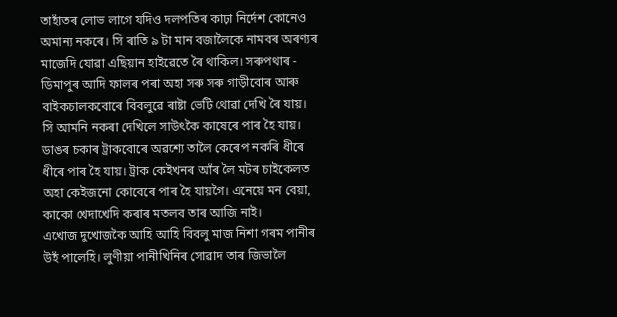তাহাঁতৰ লোভ লাগে যদিও দলপতিৰ কাঢ়া নিৰ্দেশ কোনেও অমান্য নকৰে। সি ৰাতি ৯ টা মান বজালৈকে নামবৰ অৰণ্যৰ মাজেদি যোৱা এছিয়ান হাইৱেতে ৰৈ থাকিল। সৰুপথাৰ - ডিমাপুৰ আদি ফালৰ পৰা অহা সৰু সৰু গাড়ীবোৰ আৰু বাইকচালকবোৰে বিবলুৱে ৰাষ্টা ভেটি থোৱা দেখি ৰৈ যায়। সি আমনি নকৰা দেখিলে সাউৎকৈ কাষেৰে পাৰ হৈ যায়। ডাঙৰ চকাৰ ট্ৰাকবোৰে অৱশ্যে তালৈ কেৰেপ নকৰি ধীৰে ধীৰে পাৰ হৈ যায়। ট্ৰাক কেইখনৰ আঁৰ লৈ মটৰ চাইকেলত অহা কেইজনো কোবেৰে পাৰ হৈ যায়গৈ। এনেয়ে মন বেয়া, কাকো খেদাখেদি কৰাৰ মতলব তাৰ আজি নাই।
এখোজ দুখোজকৈ আহি আহি বিবলু মাজ নিশা গৰম পানীৰ উহঁ পালেহি। লুণীয়া পানীখিনিৰ সোৱাদ তাৰ জিভালৈ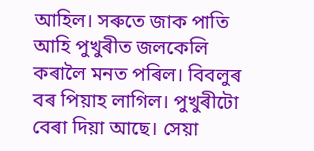আহিল। সৰুতে জাক পাতি আহি পুখুৰীত জলকেলি কৰালৈ মনত পৰিল। বিবলুৰ বৰ পিয়াহ লাগিল। পুখুৰীটো বেৰা দিয়া আছে। সেয়া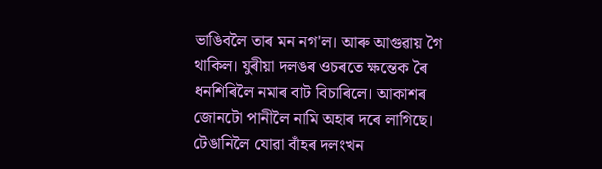ভাঙিবলৈ তাৰ মন নগ'ল। আৰু আগুৱায় গৈ থাকিল। যুৰীয়া দলঙৰ ওচৰতে ক্ষন্তেক ৰৈ ধনশিৰিলৈ নমাৰ বাট বিচাৰিলে। আকাশৰ জোনটো পানীলৈ নামি অহাৰ দৰে লাগিছে। টেঙানিলৈ যোৱা বাঁহৰ দলংখন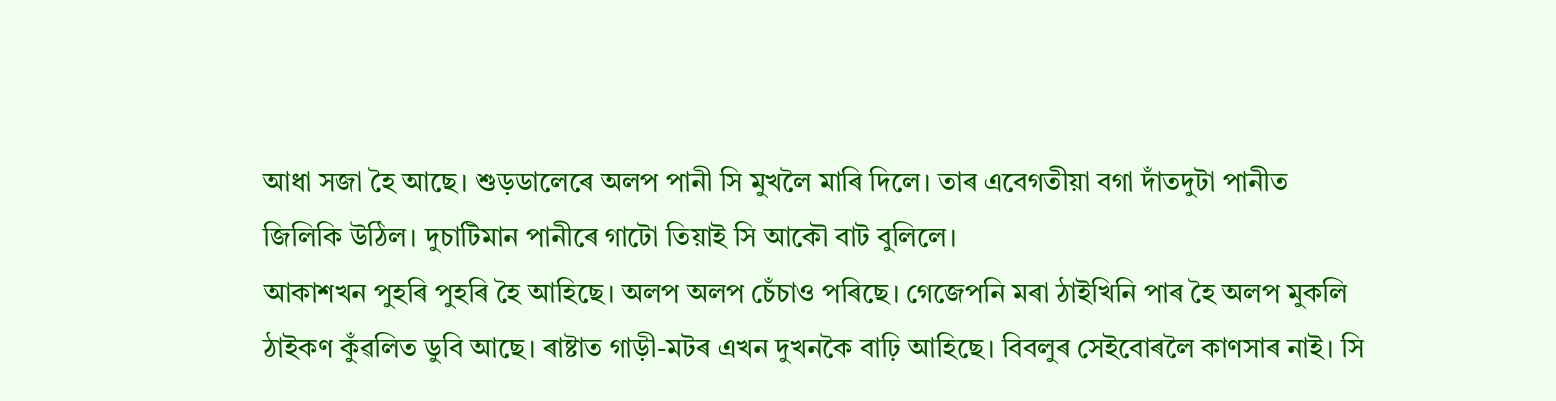আধা সজা হৈ আছে। শুড়ডালেৰে অলপ পানী সি মুখলৈ মাৰি দিলে। তাৰ এবেগতীয়া বগা দাঁতদুটা পানীত জিলিকি উঠিল। দুচাটিমান পানীৰে গাটো তিয়াই সি আকৌ বাট বুলিলে।
আকাশখন পুহৰি পুহৰি হৈ আহিছে। অলপ অলপ চেঁচাও পৰিছে। গেজেপনি মৰা ঠাইখিনি পাৰ হৈ অলপ মুকলি ঠাইকণ কুঁৱলিত ডুবি আছে। ৰাষ্টাত গাড়ী-মটৰ এখন দুখনকৈ বাঢ়ি আহিছে। বিবলুৰ সেইবোৰলৈ কাণসাৰ নাই। সি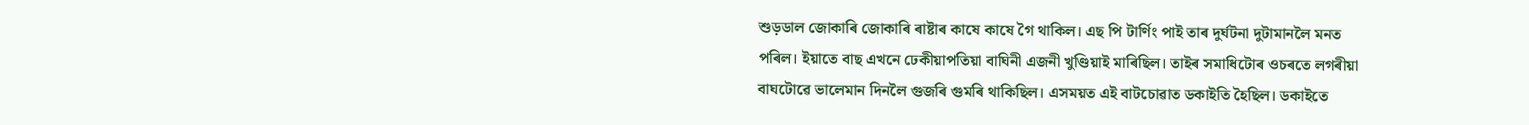শুড়ডাল জোকাৰি জোকাৰি ৰাষ্টাৰ কাষে কাষে গৈ থাকিল। এছ পি টাৰ্ণিং পাই তাৰ দুৰ্ঘটনা দুটামানলৈ মনত পৰিল। ইয়াতে বাছ এখনে ঢেকীয়াপতিয়া বাঘিনী এজনী খুণ্ডিয়াই মাৰিছিল। তাইৰ সমাধিটোৰ ওচৰতে লগৰীয়া বাঘটোৱে ভালেমান দিনলৈ গুজৰি গুমৰি থাকিছিল। এসময়ত এই বাটচোৱাত ডকাইতি হৈছিল। ডকাইতে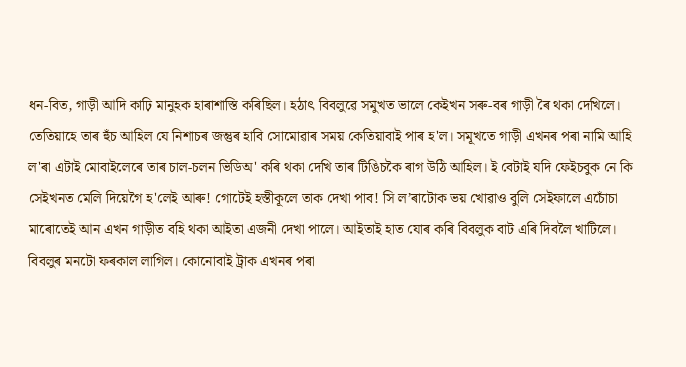ধন-বিত, গাড়ী আদি কাঢ়ি মানুহক হাৰাশাস্তি কৰিছিল। হঠাৎ বিবলুৱে সমুখত ভালে কেইখন সৰু-বৰ গাড়ী ৰৈ থকা দেখিলে। তেতিয়াহে তাৰ হুঁচ আহিল যে নিশাচৰ জন্তুৰ হাবি সোমোৱাৰ সময় কেতিয়াবাই পাৰ হ'ল। সমূখতে গাড়ী এখনৰ পৰা নামি আহি ল'ৰা এটাই মোবাইলেৰে তাৰ চাল-চলন ভিডিঅ' কৰি থকা দেখি তাৰ টিঙিচকৈ ৰাগ উঠি আহিল। ই বেটাই যদি ফেইচবুক নে কি সেইখনত মেলি দিয়েগৈ হ'লেই আৰু! গোটেই হস্তীকূলে তাক দেখা পাব! সি ল’ৰাটোক ভয় খোৱাও বুলি সেইফালে এচোঁচা মাৰোতেই আন এখন গাড়ীত বহি থকা আইতা এজনী দেখা পালে। আইতাই হাত যোৰ কৰি বিবলুক বাট এৰি দিবলৈ খাটিলে। বিবলুৰ মনটো ফৰকাল লাগিল। কোনোবাই ট্ৰাক এখনৰ পৰা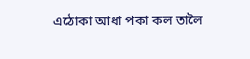এঠোকা আধা পকা কল তালৈ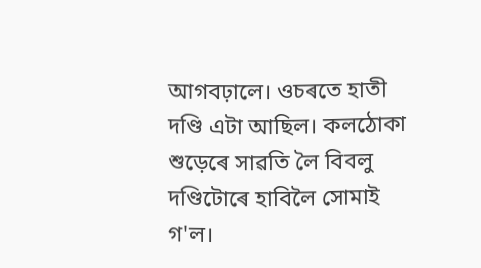আগবঢ়ালে। ওচৰতে হাতী দণ্ডি এটা আছিল। কলঠোকা শুড়েৰে সাৱতি লৈ বিবলু দণ্ডিটোৰে হাবিলৈ সোমাই গ'ল।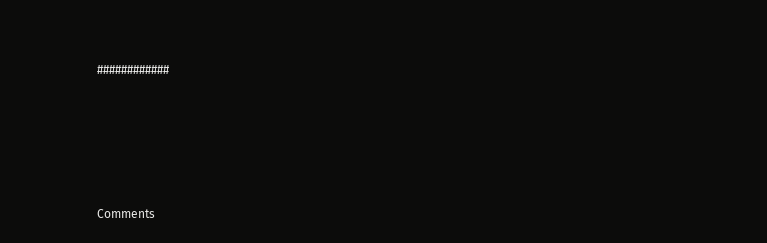############





Comments